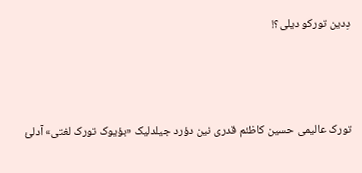دِدین تورکو دیلی؟!



تورک عالیمی حسین کاظئم قدری نین دؤرد جیلدلیک «بؤیوک تورک لغتی» آدلئ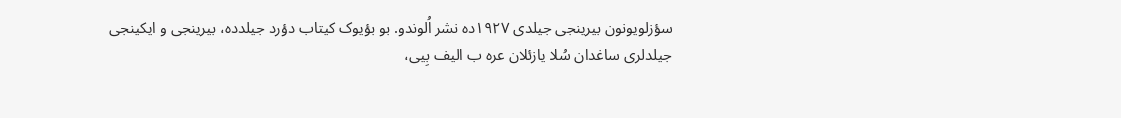سؤزلویونون بیرینجی جیلدی ۱۹۲۷ده نشر اُلوندو. بو بؤیوک کیتاب دؤرد جیلدده، بیرینجی و ایکینجی جیلدلری ساغدان سُلا یازئلان عره ب الیف بِیی،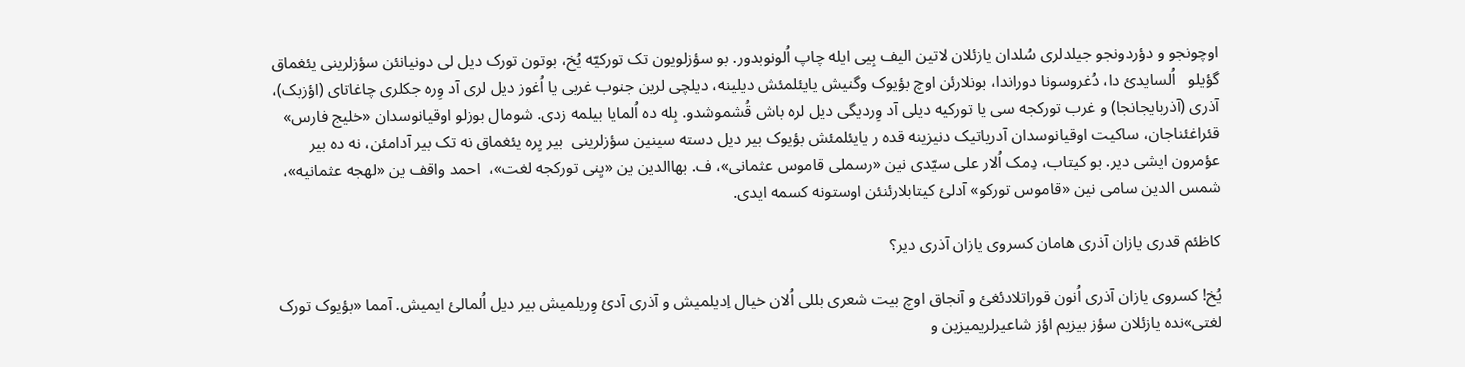اوچونجو و دؤردونجو جیلدلری سُلدان یازئلان لاتین الیف بِیی ایله چاپ اُلونوبدور. بو سؤزلویون تک تورکیّه یُخ، بوتون تورک دیل لی دونیانئن سؤزلرینی یئغماق گؤیلو   اُلسایدئ دا، دُغروسونا دوراندا، بونلارئن اوچ بؤیوک وگنیش یایئلمئش دیلینه، دیلچی لرین جنوب غربی یا اُغوز دیل لری آد وِره جکلری چاغاتای (اؤزبک)، آذری (آذربایجانجا) و غرب تورکجه سی یا تورکیه دیلی آد وِردیگی دیل لره باش قُشموشدو. بِله ده اُلمایا بیلمه زدی. شومال بوزلو اوقیانوسدان «خلیج فارس» قئراغئناجان، ساکیت اوقیانوسدان آدریاتیک دنیزینه قده ر یایئلمئش بؤیوک بیر دیل دسته سینین سؤزلرینی  بیر یِره یئغماق نه تک بیر آدامئن، نه ده بیر عؤمرون ایشی دیر. بو کیتاب، دِمک اُلار علی سیّدی نین «رسملی قاموس عثمانی»، ف. بهاالدین ین «یِنی تورکجه لغت»،  احمد واقف ین «لهجه عثمانیه»، شمس الدین سامی نین «قاموس تورکو» آدلئ کیتابلارئنئن اوستونه کسمه ایدی.

کاظئم قدری یازان آذری هامان کسروی یازان آذری دیر؟

یُخ! کسروی یازان آذری اُنون قوراتلادئغئ و آنجاق اوچ بیت شعری بللی اُلان خیال اِدیلمیش ‌و آذری آدئ وِریلمیش بیر دیل اُلمالئ ایمیش. آمما «بؤیوک تورک لغتی»نده یازئلان سؤز بیزیم اؤز شاعیرلریمیزین و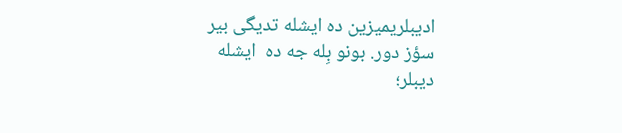ادیبلریمیزین ده ایشله تدیگی بیر سؤز دور. بونو بِله جه ده  ایشله دیبلر؛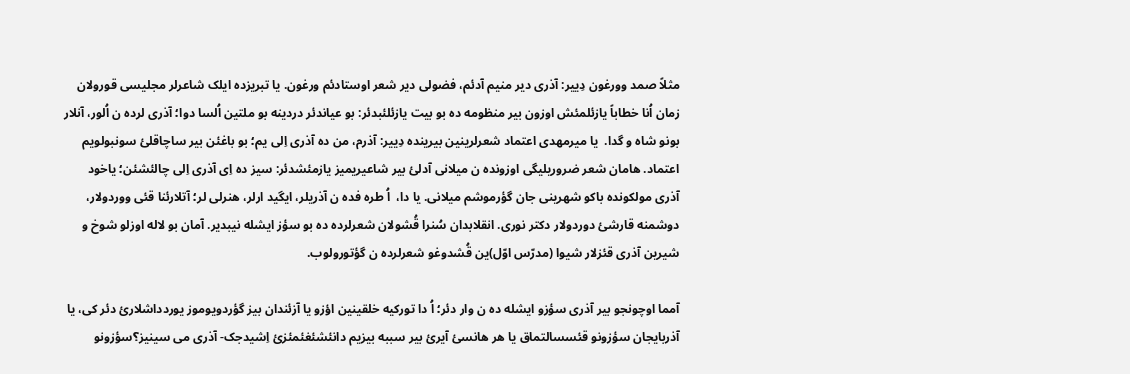مثلاً صمد وورغون دِییر: آذری دیر منیم آدئم، فضولی دیر شعر اوستادئم ورغون. یا تبریزده ایلک شاعرلر مجلیسی قورولان زمان اُنا خطاباً یازئلمئش اوزون بیر منظومه ده بو بیت یازئلئبدئر: بو عیاندئر دردینه بو ملتین اُلسا دوا؛ آذری لرده ن اُلور، آنلار بونو شاه و گدا.  یا میرمهدی اعتماد شعرلرینین بیرینده دِییر: آذرم، من ده آذری اِلی یم؛ بو باغئن بیر ساچاقلئ سونبولویم اعتماد. هامان شعر ضروریلیگی اوزونده ن میلانی آدلئ بیر شاعیریمیز یازمئشدئر: سیز ده اِی آذری اِلی چالئشئن؛ یاخود  آذری مولکونده باکو شهرینی جان گؤرموشم میلانی. یا دا،  اُ طره فده ن آذریلر، ایگید ارلر، هنرلی لر؛ آتلارئنا قئی ووردولار، دوشمنه قارشئ دوردولار دکتر نوری. انقلابدان سُنرا قُشولان شعرلرده ده بو سؤز ایشله نیبدیر. آمان بو لاله اوزلو شوخ و شیرین آذری قئزلار شیوا (مدرّس اوّل)ین قُشدوغو شعرلرده ن گؤتورولوب.

آمما اوچونجو بیر آذری سؤزو ایشله ده ن وار دئر؛ اُ دا تورکیه خلقینین اؤزو یا آزئندان بیز گؤردویوموز یوردداشلارئ دئر کی، یا آذربایجان سؤزونو قئسسالتماق یا هر هانسئ آیرئ بیر سببه بیزیم دانئشئغئمئزئ اِشیدجک- آذری می سینیز؟سؤزونو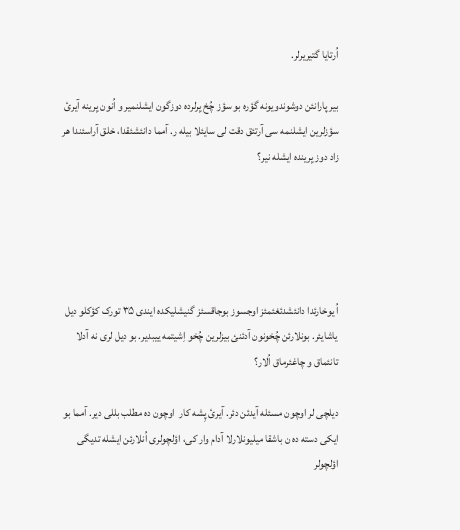اُرتایا گتیریرلر.

بیر پارانئن دوشوندویونه گؤره بو سؤز چُخ یِرلرده دوزگون ایشلنمیر و اُنون یِرینه آیرئ سؤزلرین ایشلنمه سی آرتئق دقت لی سایئلا بیله ر. آمما دانئشئقدا، خلق آراسئندا هر زاد دوز یِرینده ایشله نیر؟





اُ یوخارئدا دانئشدئغئمئز اوجسوز بوجاقسئز گنیشلیکده ایندی ۳۵ تورک کؤکلو دیل یاشایئر. بونلارئن چُخونون آدئنئ بیزلرین چُخو اِشیتمه ییبدیر. بو دیل لری نه آدلا تانئماق و چاغئرماق اُلار؟

دیلچی لر اوچون مسئله آیدئن دئر. آیرئ پِشه کار  اوچون ده مطلب بللی دیر. آمما بو ایکی دسته ده ن باشقا میلیونلارلا آدام وار کی، اؤلچولری اُنلارئن ایشله تدیگی اؤلچولر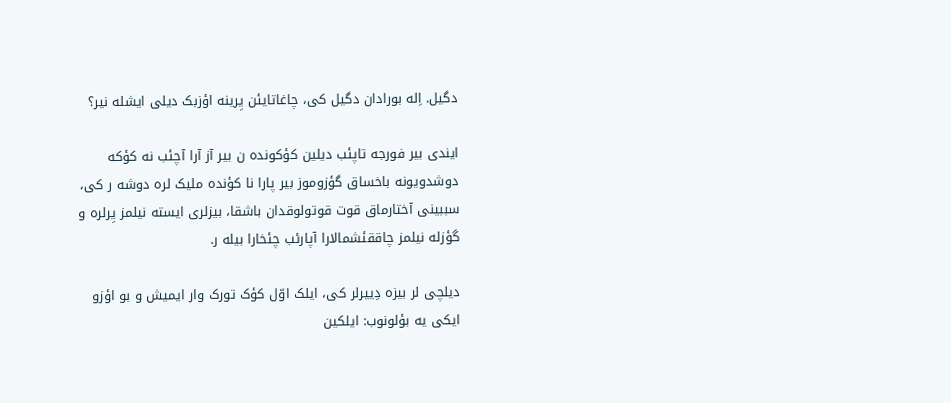دگیل. اِله بورادان دگیل کی، چاغاتایئن یِرینه اؤزبک دیلی ایشله نیر؟

ایندی بیر فورجه تاپئب دیلین کؤکونده ن بیر آز آرا آچئب نه کؤکه دوشدویونه باخساق گؤزوموز بیر پارا نا کؤنده ملیک لره دوشه ر کی، سببینی آختارماق قوت قوتولوقدان باشقا، بیزلری ایسته نیلمز یِرلره و گؤزله نیلمز چاققئشمالارا آپارئب چئخارا بیله ر.

دیلچی لر بیزه دِییرلر کی، ایلک اوّل کؤک تورک وار ایمیش و بو اؤزو ایکی یه بؤلونوب: ایلکین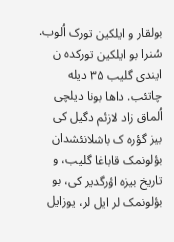بولقار و ایلکین تورک اُلوب. سُنرا بو ایلکین تورکده ن ایندی گلیب ۳۵ دیله چاتئب. داها بونا دیلچی اُلماق زاد لازئم دگیل کی بیز گؤره ک باشلانئشدان بؤلونمک قاباغا گلیب، و تاریخ بیزه اؤرگدیر کی، بو بؤلونمک لر ایل لر، یوزایل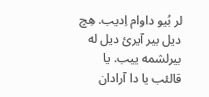لر بُیو داوام اِدیب. هِچ دیل بیر آیرئ دیل له بیرلشمه ییب. یا قالئب یا دا آرادان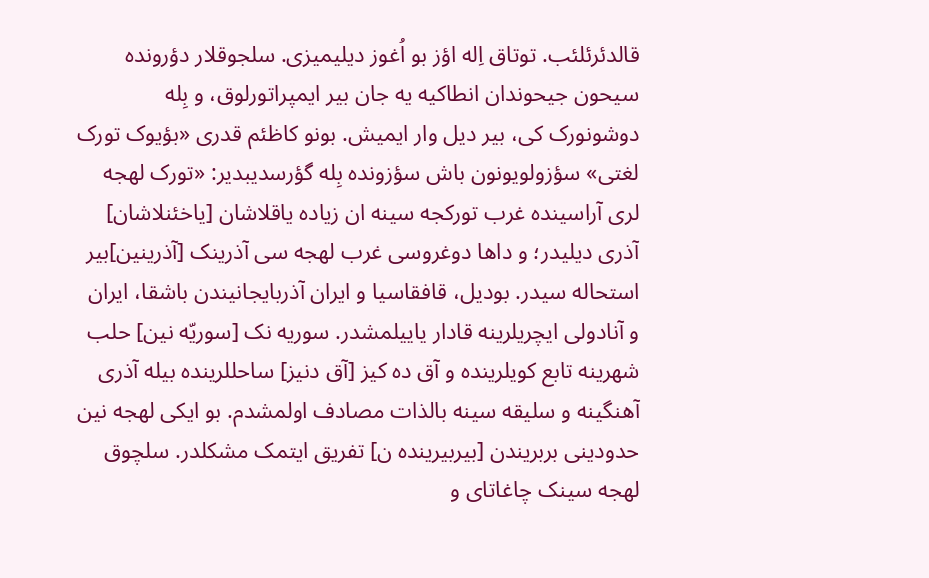قالدئرئلئب. توتاق اِله اؤز بو اُغوز دیلیمیزی. سلجوقلار دؤرونده سیحون جیحوندان انطاکیه یه جان بیر ایمپراتورلوق، و بِله دوشونورک کی، بیر دیل وار ایمیش. بونو کاظئم قدری «بؤیوک تورک لغتی» سؤزولویونون باش سؤزونده بِله گؤرسدیبدیر: «تورک لهجه لری آراسینده غرب تورکجه سینه ان زیاده یاقلاشان [یاخئنلاشان] آذری دیلیدر؛ و داها دوغروسی غرب لهجه سی آذرینک [آذرینین]بیر استحاله سیدر. بودیل، قافقاسیا و ایران آذربایجانیندن باشقا، ایران و آنادولی ایچریلرینه قادار یاییلمشدر. سوریه نک [سوریّه نین] حلب شهرینه تابع کویلرینده و آق ده کیز [آق دنیز] ساحللرینده بیله آذری آهنگینه و سلیقه سینه بالذات مصادف اولمشدم. بو ایکی لهجه نین حدودینی بربریندن [بیربیرینده ن] تفریق ایتمک مشکلدر. سلچوق لهجه سینک چاغاتای و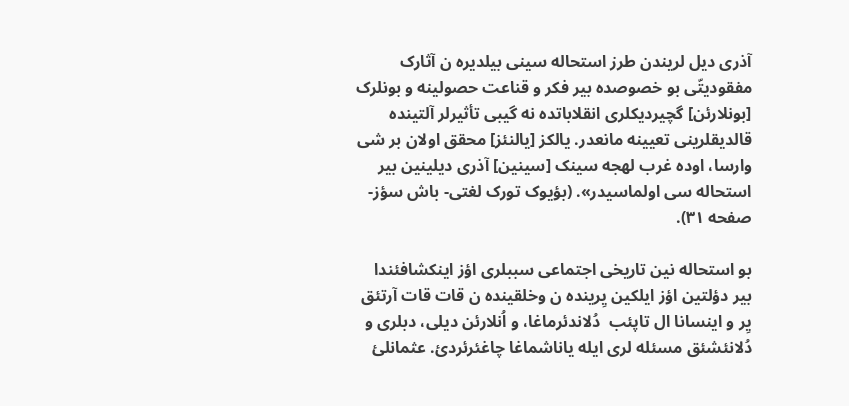آذری دیل لریندن طرز استحاله سینی بیلدیره ن آثارک  مفقودیتّی بو خصوصده بیر فکر و قناعت حصولینه و بونلرک [بونلارئن] گچیردیکلری انقلاباتده نه گیبی تأثیرلر آلتینده قالدیقلرینی تعیینه مانعدر. یالکز [یالنئز] محقق اولان بر شی وارسا، اوده غرب لهجه سینک [سینین] آذری دیلینین بیر استحاله سی اولماسیدر». (بؤیوک تورک لغتی- باش سؤز- صفحه ۳۱).

بو استحاله نین تاریخی اجتماعی سببلری اؤز اینکشافئندا بیر دؤلتین اؤز ایلکین یِرینده ن وخلقینده ن قات قات آرتئق یِر و اینسانا ال تاپئب  دُلاندئرماغا، و اُنلارئن دیلی، دبلری و دُلانئشئق مسئله لری ایله یاناشماغا چاغئرئردئ. عثمانلئ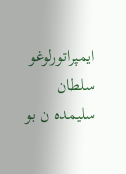ایمپراتورلوغو سلطان سلیمده ن بو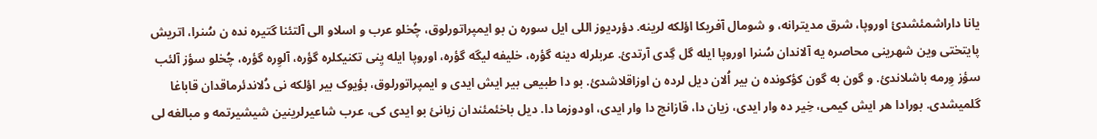یانا داراشمئشدئ اوروپا، شرق مدیترانه، و شومال آفریکا اؤلکه لرینه. دؤردیوز اللی ایل سوره ن بو ایمپراتورلوق، چُخلو عرب و اسلاو الی آلتئنا گتیره نده ن سُنرا، اتریش پایتختی وین شهرینی محاصره یه آلاندان سُنرا اوروپا ایله گل گِدی آرتدئ. عربلرله دینه گؤره، خلیفه لیگه گؤره، اوروپا ایله یِنی تکنیکلره گؤره، آلوِره گؤره، چُخلو سؤز آلئب سؤز وِرمه باشلاندئ. و گون به گون کؤکونده ن بیر اُلان دیل لرده ن اوزاقلاشدئ. بو دا طبیعی بیر ایش ایدی و ایمپراتورلوق، بؤیوک بیر اؤلکه نی دُلاندئرماقدان قاباغا گلمیشدی. بورادا هر ایش کیمی، خِیر ده وار ایدی، زیان دا، قازانج دا وار ایدی، اودوزما دا. دیل باخئمئندان زیانئ بو ایدی کی، عرب شاعیرلرینین شیشیرتمه و مبالغه لی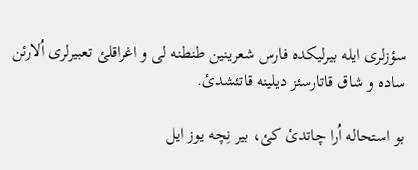سؤزلری ایله بیرلیکده فارس شعرینین طنطنه لی و اغراقلئ تعبیرلری اُلارئن ساده و شاق قاتارسئز دیلینه قاتئشدئ.

بو استحاله اُرا چاتدئ کئ، بیر نِچه یوز ایل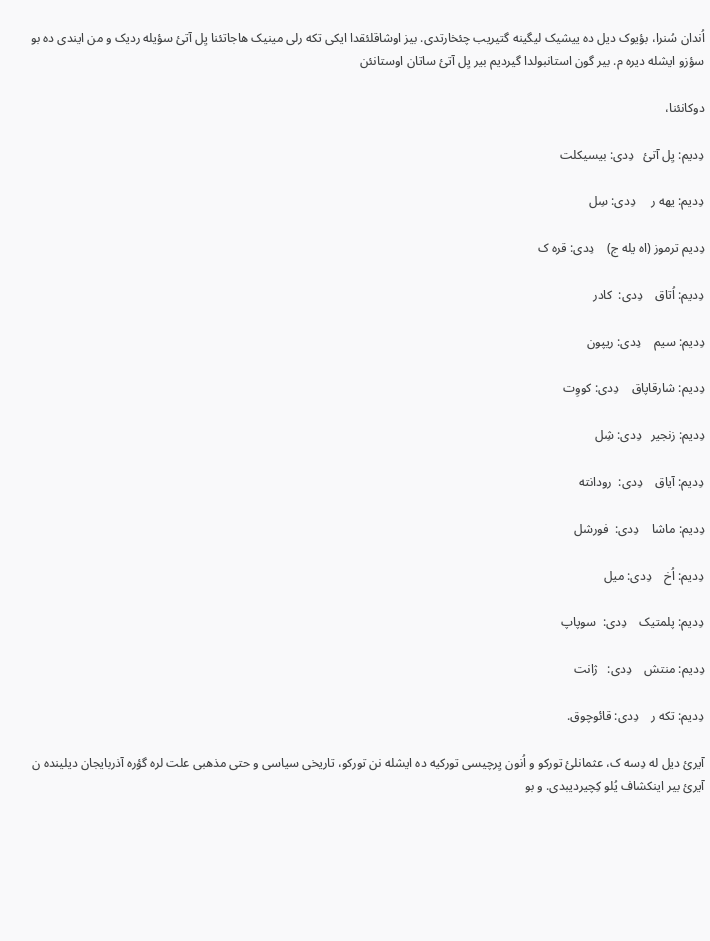اُندان سُنرا، بؤیوک دیل ده ییشیک لیگینه گتیریب چئخارتدی. بیز اوشاقلئقدا ایکی تکه رلی مینیک هاجاتئنا یِل آتئ سؤیله ردیک و من ایندی ده بو سؤزو ایشله دیره م. بیر گون استانبولدا گیردیم بیر یِل آتئ ساتان اوستانئن

دوکانئنا،

دِدیم: یِل آتئ   دِدی: بیسیکلت

دِدیم: یهه ر     دِدی: سِل

دِدیم ترموز (اه یله ج)    دِدی: قره ک

دِدیم: اُتاق    دِدی:  کادر

دِدیم: سیم    دِدی: ریپون

دِدیم: شارقاپاق    دِدی: کووِت

دِدیم: زنجیر   دِدی: شِل

دِدیم: آیاق    دِدی:  رودانته

دِدیم: ماشا    دِدی:  فورشل

دِدیم: اُخ    دِدی: میل

دِدیم: پلمتیک    دِدی:  سوپاپ

دِدیم: منتش    دِدی:   ژانت

دِدیم: تکه ر    دِدی: قائوچوق.

آیرئ دیل له دِسه ک، عثمانلئ تورکو و اُنون یِرچیسی تورکیه ده ایشله نن تورکو، تاریخی سیاسی و حتی مذهبی علت لره گؤره آذربایجان دیلینده ن آیرئ بیر اینکشاف یُلو کِچیردیبدی. و بو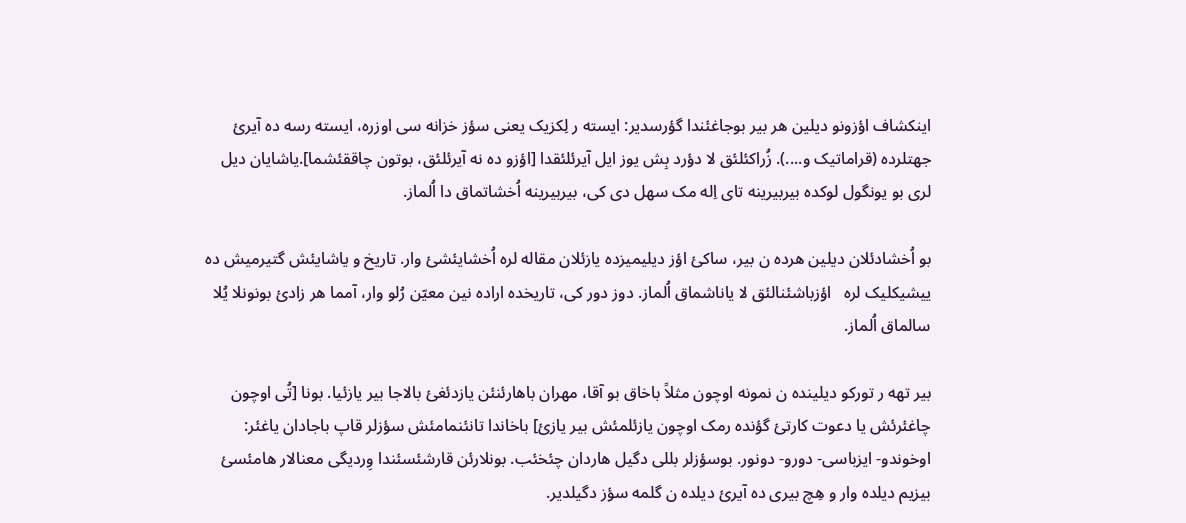اینکشاف اؤزونو دیلین هر بیر بوجاغئندا گؤرسدیر: ایسته ر لِکزیک یعنی سؤز خزانه سی اوزره، ایسته رسه ده آیرئ جهتلرده (قراماتیک و....). زُراکئلئق لا دؤرد بِش یوز ایل آیرئلئقدا [اؤزو ده نه آیرئلئق، بوتون چاققئشما].یاشایان دیل لری بو یونگول لوکده بیربیرینه تای اِله مک سهل دی کی، بیربیرینه اُخشاتماق دا اُلماز.

بو اُخشادئلان دیلین هرده ن بیر، ساکئ اؤز دیلیمیزده یازئلان مقاله لره اُخشایئشئ وار. تاریخ و یاشایئش گتیرمیش ده ییشیکلیک لره   اؤزباشئنالئق لا یاناشماق اُلماز. دوز دور کی، تاریخده اراده نین معیّن رُلو وار، آمما هر زادئ بونونلا یُلا سالماق اُلماز.

بیر تهه ر تورکو دیلینده ن نمونه اوچون مثلاً باخاق بو آقا، مهران باهارئنئن یازدئغئ بالاجا بیر یازئیا. بونا [تُی اوچون چاغئرئش یا دعوت کارتئ گؤنده رمک اوچون یازئلمئش بیر یازئ] باخاندا تانئنمامئش سؤزلر قاپ باجادان یاغئر: اوخوندو- ایزباسی- دورو- دونور. بوسؤزلر بللی دگیل هاردان چئخئب. بونلارئن قارشئسئندا وِردیگی معنالار هامئسئ بیزیم دیلده وار و هِچ بیری ده آیرئ دیلده ن گلمه سؤز دگیلدیر.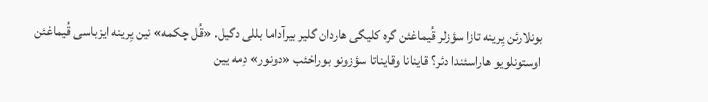بونلارئن یِرینه تازا سؤزلر قُیماغئن گره کلیگی هاردان گلیر بیرآداما بللی دگیل. «قُل چکمه» نین یِرینه ایزباسی قُیماغئن اوستونلویو هاراسئندا دئر؟ قاینانا وقایناتا سؤزونو بوراخئب «دونور» دِمه یین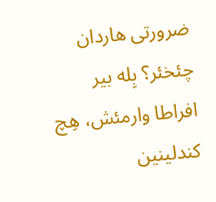ضرورتی هاردان چئخئر؟ بِله بیر افراطا وارمئش، هِچ کندلینین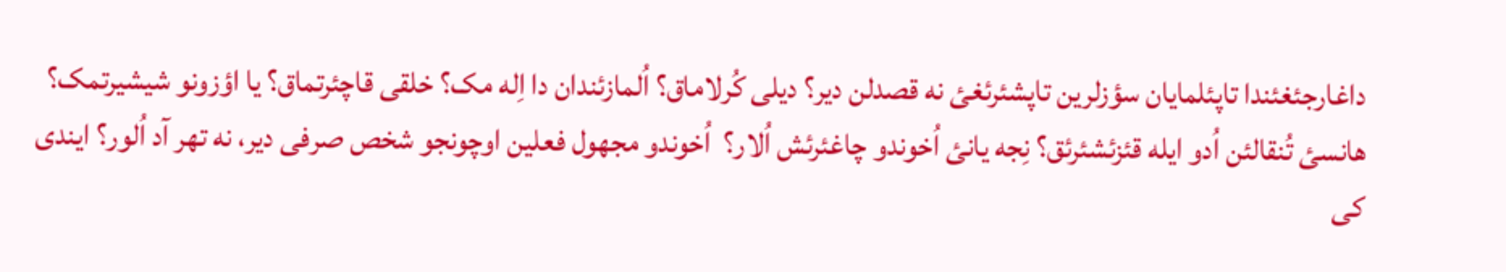داغارجئغئندا تاپئلمایان سؤزلرین تاپشئرئغئ نه قصدلن دیر؟ دیلی کُرلاماق؟ اُلمازئندان دا اِله مک؟ خلقی قاچئرتماق؟ یا اؤزونو شیشیرتمک؟ هانسئ تُنقالئن اُدو ایله قئزئشئرئق؟ نِجه یانئ اُخوندو چاغئرئش اُلار؟  اُخوندو مجهول فعلین اوچونجو شخص صرفی دیر، نه تهر آد اُلور؟ ایندی کی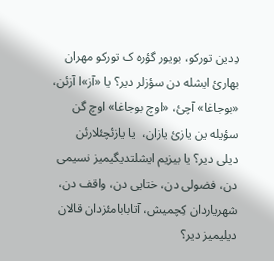دِدین تورکو، بویور گؤره ک تورکو مهران بهارئ ایشله دن سؤزلر دیر؟ یا «آز»ا آزئن، «بوجاغا» آچئ، «اوچ بوجاغا» اوچ گن سؤیله ین یازئ یازان،  یا یازئچئلارئن دیلی دیر؟ یا بیزیم ایشلتدیگیمیز نسیمی دن، فضولی دن، ختایی دن، واقف دن، شهریاردان کِچمیش، آتابابامئزدان قالان دیلیمیز دیر؟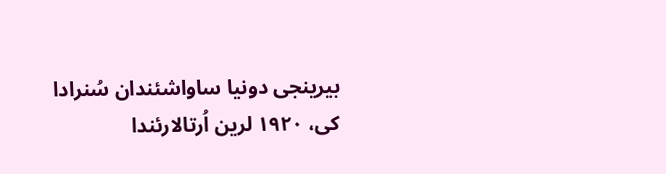بیرینجی دونیا ساواشئندان سُنرادا کی، ۱۹۲۰ لرین اُرتالارئندا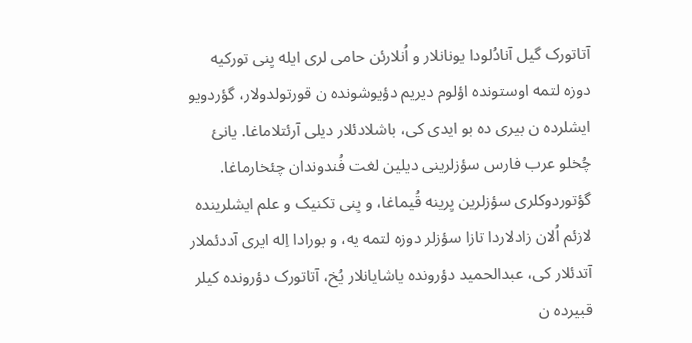آتاتورک گیل آنادُلودا یونانلار و اُنلارئن حامی لری ایله یِنی تورکیه دوزه لتمه اوستونده اؤلوم دیریم دؤیوشونده ن قورتولدولار، گؤردویو ایشلرده ن بیری ده بو ایدی کی، باشلادئلار دیلی آرئتلاماغا. یانئ چُخلو عرب فارس سؤزلرینی دیلین لغت فُندوندان چئخارماغا. گؤتوردوکلری سؤزلرین یِرینه قُیماغا، و یِنی تکنیک و علم ایشلرینده لازئم اُلان زادلاردا تازا سؤزلر دوزه لتمه یه، و بورادا اِله ایری آددئملار آتدئلار کی، عبدالحمید دؤرونده یاشایانلار یُخ، آتاتورک دؤرونده کیلر قبیرده ن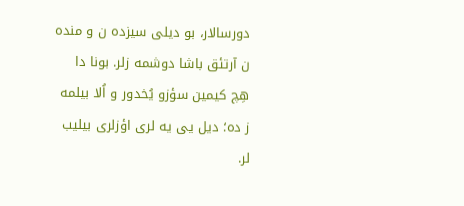دورسالار، بو دیلی سیزده ن و منده ن آرتئق باشا دوشمه زلر. بونا دا هِچ کیمین سؤزو یُخدور و اُلا بیلمه ز ده؛ دیل یی یه لری اؤزلری بیلیب لر.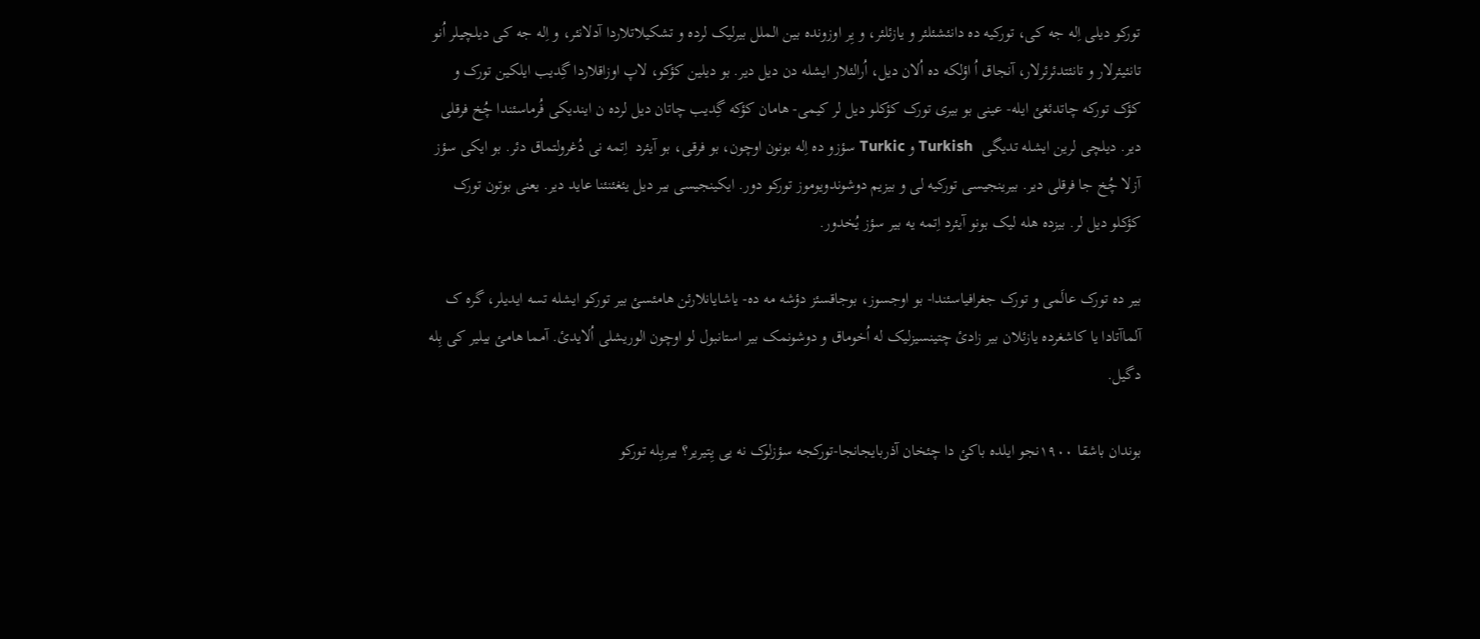تورکو دیلی اِله جه کی، تورکیه ده دانئشئلئر و یازئلئر، و یِر اوزونده بین الملل بیرلیک لرده و تشکیلاتلاردا آدلانئر، و اِله جه کی دیلچیلر اُنو تانئیئرلار و تانئتدئرئرلار، آنجاق اُ اؤلکه ده اُلان دیل، اُرالئلار ایشله دن دیل دیر. بو دیلین کؤکو، لاپ اوزاقلاردا گِدیب ایلکین تورک و   کؤک تورکه چاتدئغئ ایله- عینی بو بیری تورک کؤکلو دیل لر کیمی- هامان کؤکه گِدیب چاتان دیل لرده ن ایندیکی فُرماسئندا چُخ فرقلی دیر. دیلچی لرین ایشله تدیگی  Turkish و Turkic سؤزو ده اِله بونون اوچون، بو فرقی، بو آیئرد  اِتمه نی دُغرولتماق دئر. بو ایکی سؤز آزلا چُخ جا فرقلی دیر. بیرینجیسی تورکیه لی و بیزیم دوشوندویوموز تورکو دور. ایکینجیسی بیر دیل یئغئنئنا عاید دیر. یعنی بوتون تورک کؤکلو دیل لر. بیزده هله لیک بونو آیئرد اِتمه یه بیر سؤز یُخدور.

بیر ده تورک عالَمی و تورک جغرافیاسئندا- بو اوجسوز، بوجاقسئز دؤشه مه ده- یاشایانلارئن هامئسئ بیر تورکو ایشله تسه ایدیلر، گره ک آلماآتادا یا کاشغرده یازئلان بیر زادئ چتینسیزلیک له اُخوماق و دوشونمک بیر استانبول لو اوچون الوریشلی اُلایدئ. آمما هامئ بیلیر کی بِله دگیل.

بوندان باشقا ۱۹۰۰نجو ایلده باکئ دا چئخان آذربایجانجا-تورکجه سؤزلوک نه یی یِتیریر؟ بیربِله تورکو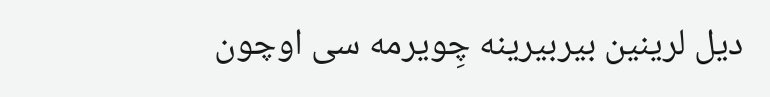دیل لرینین بیربیرینه چِویرمه سی اوچون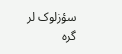سؤزلوک لر گره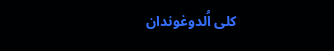کلی اُلدوغوندان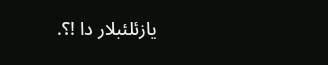یازئلئبلار دا !؟.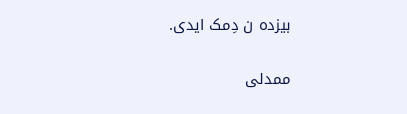بیزده ن دِمک ایدی.

ممدلی